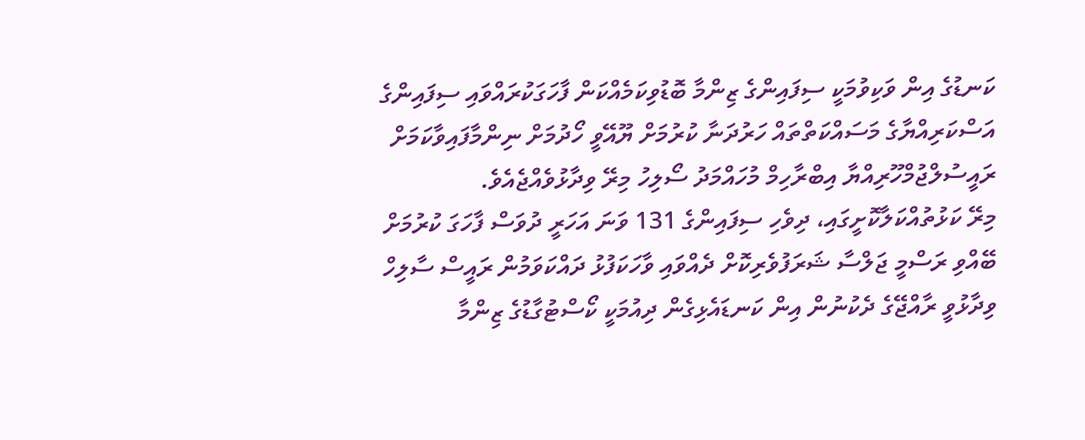ކަނޑުގެ އިން ވަކިވުމަކީ ސިފައިންގެ ޒިންމާ ބޮޑުވިކަމެއްކަން ފާހަގަކުރައްވައި ސިފައިންގެ އަސްކަރިއްޔާގެ މަސައްކަތްތައް ހަރުދަނާ ކުރުމަށް ޔޫއޭވީ ހޯދުމަށް ނިންމާފައިވާކަމަށް ރައީސުލްޖުމްހޫރިއްޔާ އިބްރާހިމް މުހައްމަދު ސޯލިހު މިރޭ ވިދާޅުވެއްޖެއެވެ.
މިރޭ ކަޅުތުއްކަލާކޮށީގައި، ދިވެހި ސިފައިންގެ 131 ވަނަ އަހަރީ ދުވަސް ފާހަގަ ކުރުމަށް ބޭއްވި ރަސްމީ ޖަލްސާ ޝަރަފުވެރިކޮށް ދެއްވައި ވާހަކަފުޅު ދައްކަވަމުން ރައީސް ސާލިހް ވިދާޅުވީ ރާއްޖޭގެ ދެކުނުން އިން ކަނޑައެޅިގެން ދިއުމަކީ ކޯސްޓުގާޑުގެ ޒިންމާ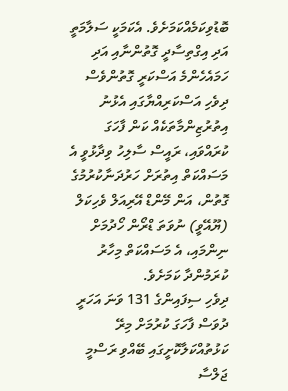ބޮޑުވިކަމެއްކަމަށެވެ. އެކަމަކީ ސަލާމަތީ އަދި އިގްތިސާދީ ގޮތުންނާއި އަދި ހަމައެހެންމެ އަސްކަރީ ގޮތުންވެސް ދިވެހި އަސްކަރިއްޔާގައި އެޅުނު އިތުރުޒިންމާތަކެއް ކަން ފާހަގަ ކުރައްވައި، ރައީސް ސާލިހު ވިދާޅުވީ އެ މަސައްކަތް އިތުރަށް ހަރުދަނާކުރުމުގެ ގޮތުން، އަން މޭންޑް އޭރިއަލް ވެހިކަލް (ޔޫއޭވީ) ނުވަތަ ޑްރޯން ހޯދުމަށް ނިންމައި، އެ މަސައްކަތް މިހާރު ކުރަމުންދާ ކަމަށެވެ.
ދިވެހި ސިފައިންގެ 131 ވަނަ އަހަރީ ދުވަސް ފާހަގަ ކުރުމަށް މިރޭ ކަޅުތުއްކަލާކޮށީގައި ބޭއްވި ރަސްމީ ޖަލްސާ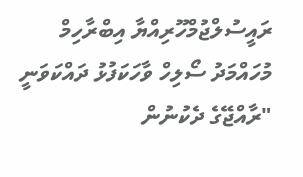ރައީސުލްޖުމްހޫރިއްޔާ އިބްރާހިމް މުހައްމަދު ސޯލިހް ވާހަކަފުޅު ދައްކަވަނީ
"ރާއްޖޭގެ ދެކުނުން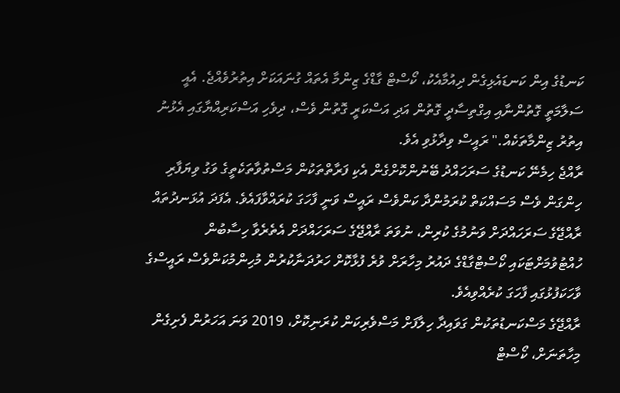ކަނޑުގެ އިން ކަނޑައެޅިގެން ދިއުމާއެކު، ކޯސްޓް ގާޑްގެ ޒިންމާ އެތައް ގުނައަކަށް އިތުރުވެއްޖެ. އެއީ ސަލާމަތީ ގޮތުންނާއި އިގްތިސާދީ ގޮތުން އަދި އަސްކަރީ ގޮތުން ވެސް، ދިވެހި އަސްކަރިއްޔާގައި އެޅުނު އިތުރު ޒިންމާތަކެއް." ރައީސް ވިދާޅުވި އެވެ.
ރާއްޖެ ހިމެނޭ ކަނޑުގެ ސަރަހައްދު ބޭނުންކޮށްގެން އެކި ފަރާތްތަކުން މަސްތުވާތަކެތީގެ ވަގު ވިޔަފާރި ހިންގަން ވެސް މަސައްކަތް ކުރަމުންދާ ކަންވެސް ރައީސް ވަނީ ފާހަގަ ކުރައްވާފައެވެ. އެފަދަ އުޅަނދުތައް ރާއްޖޭގެ ސަރަހައްދަށް ވަނުމުގެ ކުރިން، ނުވަތަ ރާއްޖޭގެ ސަރަހައްދަށް އެތެރެވާ ހިސާބުން ހުއްޓުވުމަށްޓަކައި ކޯސްޓްގާޑްގެ ދައުރު މިހާރަށް ވުރެ ފުޅާކޮށް ހަރުދަނާކުރުން މުހިންމުކަންވެސް ރައީސްގެ ވާހަކަފުޅުގައި ފާހަގަ ކުރެއްވިއެވެ.
ރާއްޖޭގެ މަސްކަނޑުތަކުން ގަވައިދާ ހިލާފަށް މަސްވެރިކަން ކުރަނިކޮށް، 2019 ވަނަ އަހަރުން ފެށިގެން މިހާތަނަށް، ކޯސްޓް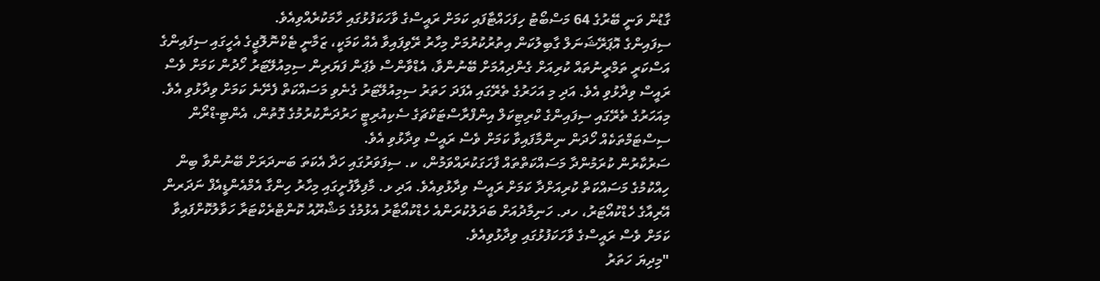ގާޑުން ވަނީ ބޭރުގެ 64 މަސްބޯޓު ހިފަހައްޓާފައި ކަމަށް ރައީސްގެ ވާހަކަފުޅުގައި ހާމަކުރެއްވިއެވެ.
ސިފައިންގެ އޮޕަރޭޝަނަލް ގާބިލުކަން އިތުރުކުރުމަށް މިހާރު ރޭވިފައިވާ އެއް ކަމަކީ، ޒަމާނީ ޓެކްނޮލޮޖީގެ އެހީގައި ސިފައިންގެ އަސްކަރީ ތަމްރީނުތައް ކުރިއަށް ގެންދިއުމަށް ބޭނުންވާ، އެޑްވާންސް ވެޕަން ފަޔަރިން ސިމިއުލޭޓަރު ހޯދުން ކަމަށް ވެސް ރައީސް ވިދާޅުވި އެވެ. އަދި މި އަހަރުގެ ތެރޭގައި އެފަދަ ހަތަރު ސިމިއުލޭޓަރު ގެނެވި މަސައްކަތް ފެށޭނެ ކަމަށް ވިދާޅުވި އެވެ.
މިއަހަރުގެ ތެރޭގައި ސިފައިންގެ ކްރިޓިކަލް އިންފްރާސްޓަކްޗަގެ ސެކިއުރިޓީ ހަރުދަނާކުރުމުގެ ގޮތުން، އެންޓި-ޑްރޯން ސިސްޓަމްތަކެއް ހޯދަން ނިންމާފައިވާ ކަމަށް ވެސް ރައީސް ވިދާޅުވި އެވެ.
ސަރުކާރުން ކުރަމުންދާ މަސައްކަތްތައް ފާހަގަކުރައްވަމުން، ކ. ސިފަވަރުގައި ހަދާ އެކަތަ ބަނދަރަށް ބޭނުންވާ ބިން ހިއްކުމުގެ މަސައްކަތް ކުރިއަށްދާ ކަމަށް ރައީސް ވިދާޅުވިއެވެ. އަދި ޅ. މާފިލާފުށީގައި މިހާރު ހިންގާ އެމްއެންޑީއެފް ނަދަރން އޭރިއާގެ ހެޑްކުއޯޓަރު، ހދ. ހަނިމާދުއަށް ބަދަލުކުރަންއެ ހެޑްކުއޯޓާރު އެޅުމުގެ މަޝްރޫއު ކޮންޓްރެކްޓަރާ ހަވާލުކޮށްފައިވާ ކަމަށް ވެސް ރައީސްގެ ވާހަކަފުޅުގައި ވިދާޅުވިއެވެ.
"މިދިޔަ ހަތަރު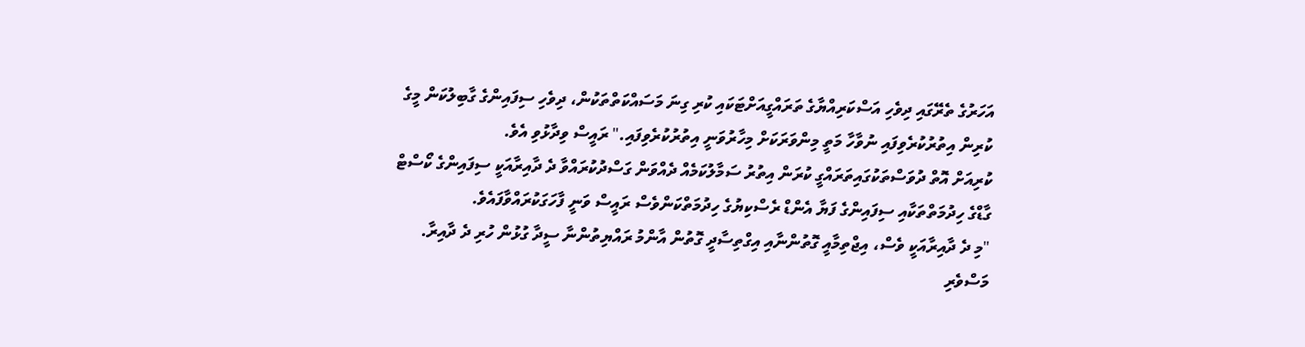އަހަރުގެ ތެރޭގައި ދިވެހި އަސްކަރިއްޔާގެ ތަރައްގީއަށްޓަކައި ކުރި ގިނަ މަސައްކަތްތަކުން، ދިވެހި ސިފައިންގެ ގާބިލުކަން މީގެ ކުރިން އިތުރުކުރެވިފައި ނުވާހާ މަތީ މިންވަރަކަށް މިހާރުވަނީ އިތުރުކުރެވިފައި." ރައީސް ވިދާޅުވި އެވެ.
ކުރިއަށް އޮތް ދުވަސްތަކުގައިތަރައްގީ ކުރަން އިތުރު ސަމާލުކަމެއް ދެއްވަން ގަސްދުކުރައްވާ ދެ ދާއިރާއަކީ ސިފައިންގެ ކޯސްޓް ގާޑްގެ ހިދުމަތްތަކާއި ސިފައިންގެ ފަޔާ އެންޑް ރެސްކިޔުގެ ހިދުމަތްކަންވެސް ރައީސް ވަނީ ފާހަގަކުރައްވާފައެވެ.
"މި ދެ ދާއިރާއަކީ ވެސް، އިޖްތިމާއީ ގޮތުންނާއި އިގްތިސާދީ ގޮތުން އާންމު ރައްޔިތުންނާ ސީދާ ގުޅުން ހުރި ދެ ދާއިރާ. މަސްވެރި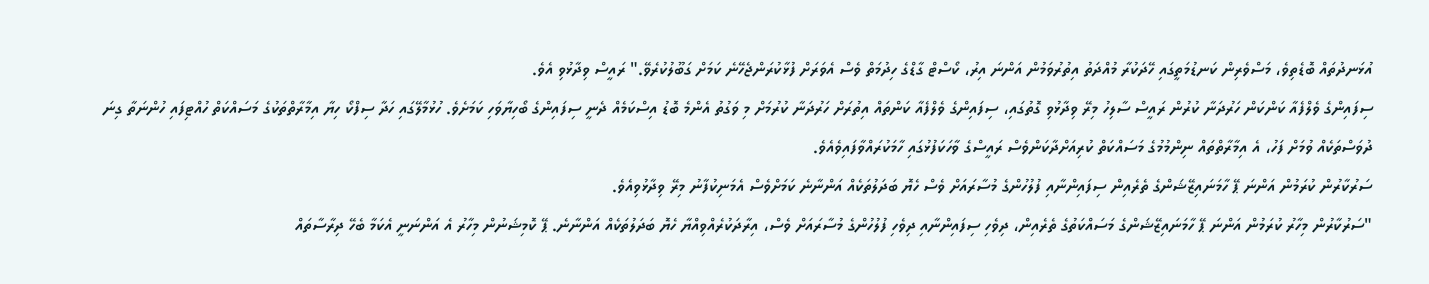އުޅަނދުތައް ބޮޑެތިވެ، މަސްވެރިން ކަނޑުމަތީގައި ހޭދަކުރާ މުއްދަތު އިތުރުވަމުން އަންނަ އިރު، ކޯސްޓް ގާޑްގެ ހިދުމަތް ވެސް އެވަރަށް ފުޅާކުރަންޖެހޭނެ ކަމަށް ގަބޫލުކުރެވޭ." ރައީސް ވިދާޅުވި އެވެ.
ސިފައިންގެ ވެލްފެއާ ކަންކަން ހަރުދަނާ ކުރުން ރައީސް ސާލިހު މިރޭ ވިދާޅުވި ގޮތުގައި، ސިފައިންގެ ވެލްފެއާ ކަންތައް އިތުރަށް ހަރުދަނާ ކުރުމަށް މި ވަގުތު އެންމެ ބޮޑު އިސްކަމެއް ދެނީ ސިފައިންގެ ބޯހިޔާވަހި ކަމަށެވެ. ހުޅުމާލޭގައި ހަދާ ސިފްކޯ ހިޔާ އިމާރާތްތަކުގެ މަސައްކަތް ހުއްޓިފައި ހުންނަތާ ގިނަ ދުވަސްތަކެއް ވުމަށް ފަހު، އެ އިމާރާތްތައް ނިންމުމުގެ މަސައްކަތް ކުރިއަށްދާކަންވެސް ރައީސްގެ ވާހަކަފުޅުގައި ހާމަކުރައްވާފައިވެއެވެ.
ސަރުކާރުން ކުރަމުން އަންނަ ޕޭ ހާމަނައިޒޭޝަންގެ ތެރެއިން ސިފައިންނާއި ފުލުހުންގެ މުސާރައަށް ވެސް ހެޔޮ ބަދަލުތަކެއް އަންނާނެ ކަމަށްވެސް އެމަނިކުފާނު މިރޭ ވިދާޅުވިއެވެ.
"ސަރުކާރުން މިހާރު ކުރަމުން އަންނަ ޕޭ ހާމަނައިޒޭޝަންގެ މަސައްކަތުގެ ތެރެއިން، ދިވެހި ސިފައިންނާއި ދިވެހި ފުލުހުންގެ މުސާރައަށް ވެސް، އިރާދަކުރެއްވިއްޔާ ހެޔޮ ބަދަލުތަކެއް އަންނާނެ. ޕޭ ކޮމިޝަނުން މިހާރު އެ އަންނަނީ އެކަމާ ބެހޭ ދިރާސާތައް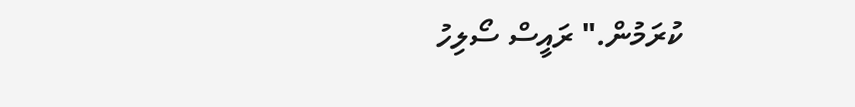ކުރަމުން." ރައީސް ސޯލިހު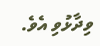ވިދާޅުވި އެވެ.